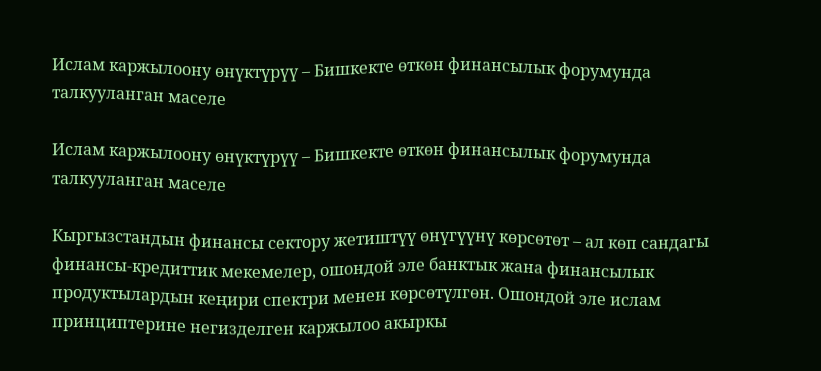Ислам каржылоону өнүктүрүү – Бишкекте өткөн финансылык форумунда талкууланган маселе

Ислам каржылоону өнүктүрүү – Бишкекте өткөн финансылык форумунда талкууланган маселе

Кыргызстандын финансы сектору жетиштүү өнүгүүнү көрсөтөт – ал көп сандагы финансы-кредиттик мекемелер, ошондой эле банктык жана финансылык продуктылардын кеңири спектри менен көрсөтүлгөн. Ошондой эле ислам принциптерине негизделген каржылоо акыркы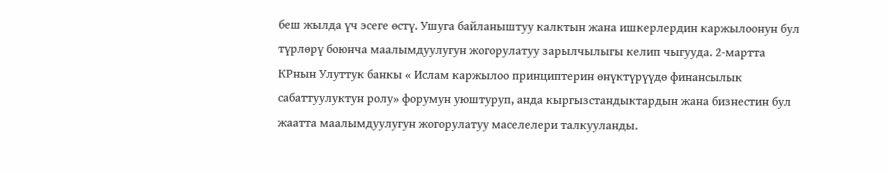беш жылда үч эсеге өстү. Ушуга байланыштуу калктын жана ишкерлердин каржылоонун бул түрлөрү боюнча маалымдуулугун жогорулатуу зарылчылыгы келип чыгууда. 2-мартта КРнын Улуттук банкы « Ислам каржылоо принциптерин өнүктүрүүдө финансылык сабаттуулуктун ролу» форумун уюштуруп, анда кыргызстандыктардын жана бизнестин бул жаатта маалымдуулугун жогорулатуу маселелери талкууланды.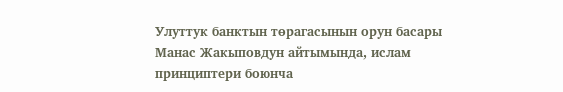Улуттук банктын төрагасынын орун басары Манас Жакыповдун айтымында, ислам принциптери боюнча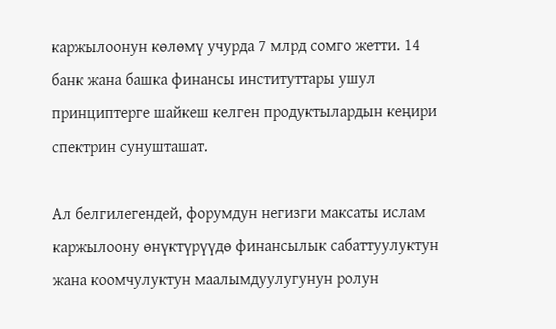каржылоонун көлөмү учурда 7 млрд сомго жетти. 14 банк жана башка финансы институттары ушул принциптерге шайкеш келген продуктылардын кеңири спектрин сунушташат.

Ал белгилегендей, форумдун негизги максаты ислам каржылоону өнүктүрүүдө финансылык сабаттуулуктун жана коомчулуктун маалымдуулугунун ролун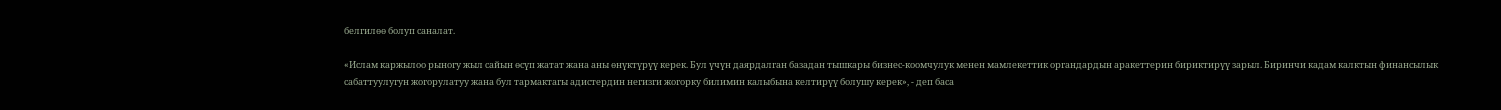белгилөө болуп саналат.

«Ислам каржылоо рыногу жыл сайын өсүп жатат жана аны өнүктүрүү керек. Бул үчүн даярдалган базадан тышкары бизнес-коомчулук менен мамлекеттик органдардын аракеттерин бириктирүү зарыл. Биринчи кадам калктын финансылык сабаттуулугун жогорулатуу жана бул тармактагы адистердин негизги жогорку билимин калыбына келтирүү болушу керек», - деп баса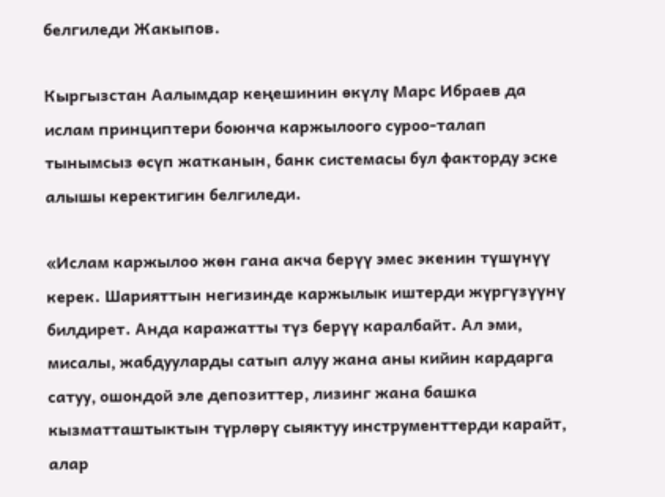белгиледи Жакыпов.

Кыргызстан Аалымдар кеңешинин өкүлү Марс Ибраев да ислам принциптери боюнча каржылоого суроо-талап тынымсыз өсүп жатканын, банк системасы бул факторду эске алышы керектигин белгиледи.

«Ислам каржылоо жөн гана акча берүү эмес экенин түшүнүү керек. Шарияттын негизинде каржылык иштерди жүргүзүүнү билдирет. Анда каражатты түз берүү каралбайт. Ал эми, мисалы, жабдууларды сатып алуу жана аны кийин кардарга сатуу, ошондой эле депозиттер, лизинг жана башка кызматташтыктын түрлөрү сыяктуу инструменттерди карайт, алар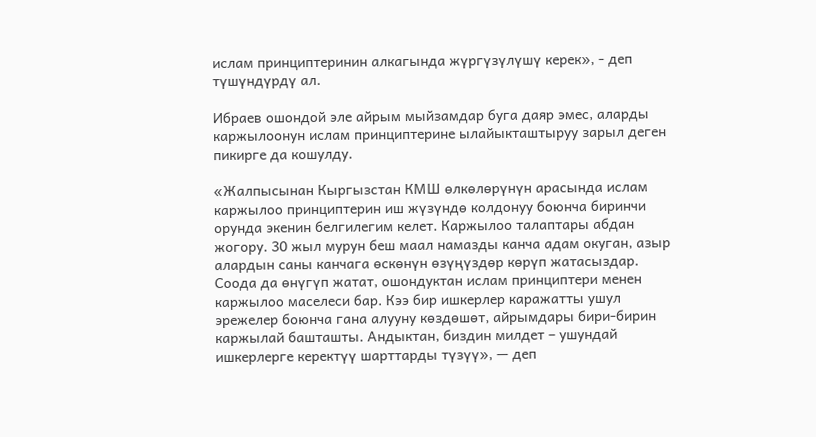ислам принциптеринин алкагында жүргүзүлүшү керек», - деп түшүндүрдү ал.

Ибраев ошондой эле айрым мыйзамдар буга даяр эмес, аларды каржылоонун ислам принциптерине ылайыкташтыруу зарыл деген пикирге да кошулду.

«Жалпысынан Кыргызстан КМШ өлкөлөрүнүн арасында ислам каржылоо принциптерин иш жүзүндө колдонуу боюнча биринчи орунда экенин белгилегим келет. Каржылоо талаптары абдан жогору. 30 жыл мурун беш маал намазды канча адам окуган, азыр алардын саны канчага өскөнүн өзүңүздөр көрүп жатасыздар.
Соода да өнүгүп жатат, ошондуктан ислам принциптери менен каржылоо маселеси бар. Кээ бир ишкерлер каражатты ушул эрежелер боюнча гана алууну көздөшөт, айрымдары бири-бирин каржылай башташты. Андыктан, биздин милдет – ушундай ишкерлерге керектүү шарттарды түзүү», — деп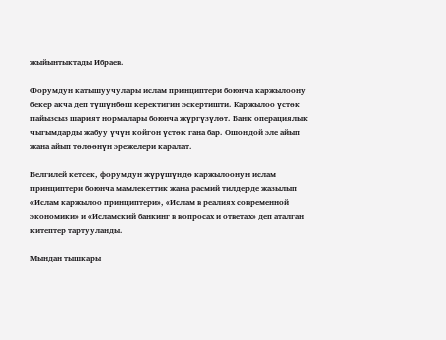жыйынтыктады Ибраев.

Форумдун катышуучулары ислам принциптери боюнча каржылоону бекер акча деп түшүнбөш керектигин эскертишти. Каржылоо үстөк пайызсыз шарият нормалары боюнча жүргүзүлөт. Банк операциялык чыгымдарды жабуу үчүн койгон үстөк гана бар. Ошондой эле айып жана айып төлөөнүн эрежелери каралат.

Белгилей кетсек, форумдун жүрүшүндө каржылоонун ислам принциптери боюнча мамлекеттик жана расмий тилдерде жазылып «Ислам каржылоо принциптери», «Ислам в реалиях современной экономики» и «Исламский банкинг в вопросах и ответах» деп аталган китептер тартууланды.

Мындан тышкары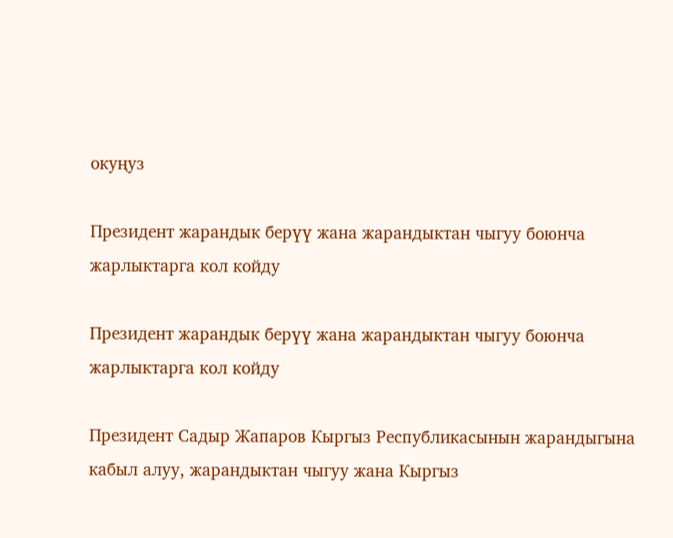окуңуз

Президент жарандык берүү жана жарандыктан чыгуу боюнча жарлыктарга кол койду

Президент жарандык берүү жана жарандыктан чыгуу боюнча жарлыктарга кол койду

Президент Садыр Жапаров Кыргыз Республикасынын жарандыгына кабыл алуу, жарандыктан чыгуу жана Кыргыз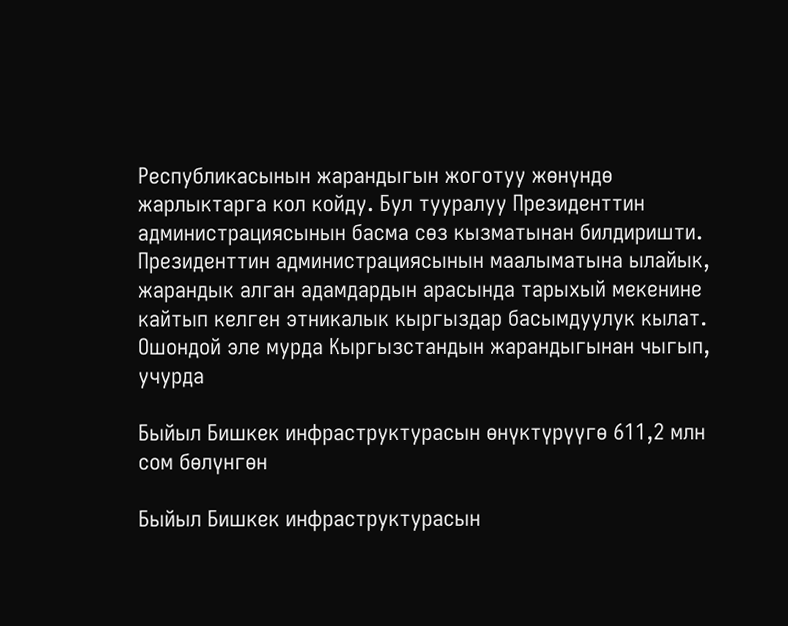Республикасынын жарандыгын жоготуу жөнүндө жарлыктарга кол койду. Бул тууралуу Президенттин администрациясынын басма сөз кызматынан билдиришти. Президенттин администрациясынын маалыматына ылайык, жарандык алган адамдардын арасында тарыхый мекенине кайтып келген этникалык кыргыздар басымдуулук кылат. Ошондой эле мурда Кыргызстандын жарандыгынан чыгып, учурда

Быйыл Бишкек инфраструктурасын өнүктүрүүгө 611,2 млн сом бөлүнгөн

Быйыл Бишкек инфраструктурасын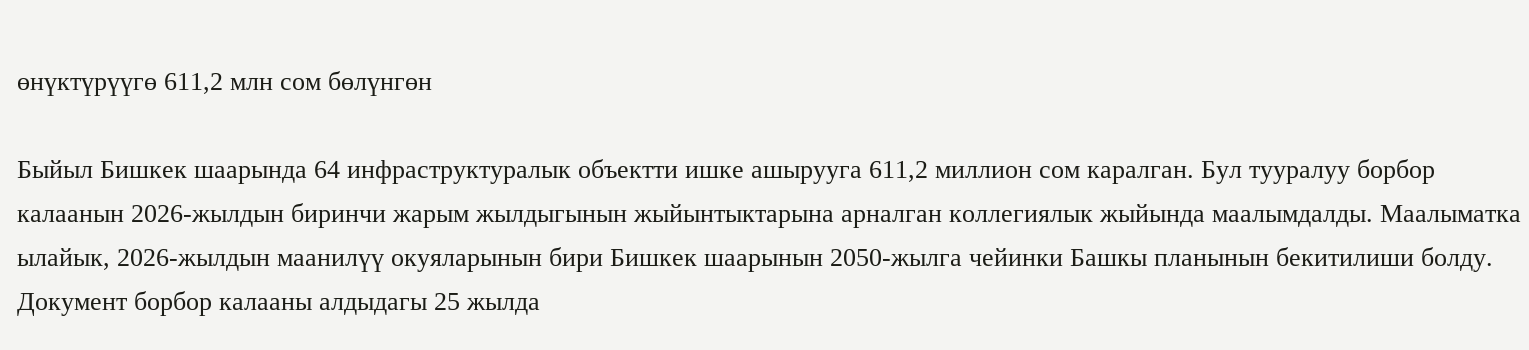өнүктүрүүгө 611,2 млн сом бөлүнгөн

Быйыл Бишкек шаарында 64 инфраструктуралык объектти ишке ашырууга 611,2 миллион сом каралган. Бул тууралуу борбор калаанын 2026-жылдын биринчи жарым жылдыгынын жыйынтыктарына арналган коллегиялык жыйында маалымдалды. Маалыматка ылайык, 2026-жылдын маанилүү окуяларынын бири Бишкек шаарынын 2050-жылга чейинки Башкы планынын бекитилиши болду. Документ борбор калааны алдыдагы 25 жылда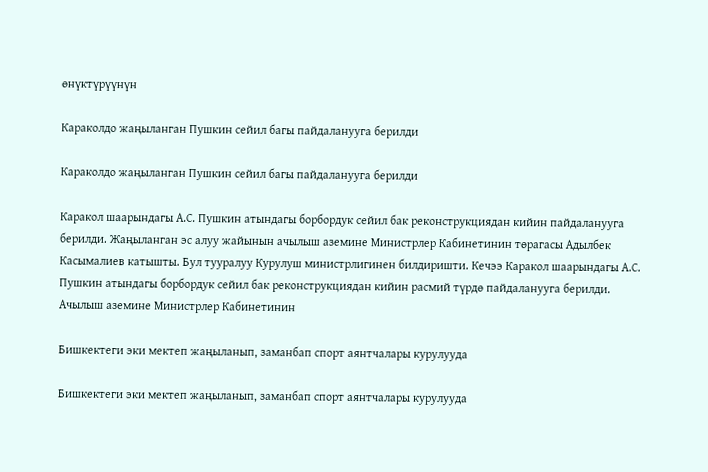өнүктүрүүнүн

Караколдо жаңыланган Пушкин сейил багы пайдаланууга берилди

Караколдо жаңыланган Пушкин сейил багы пайдаланууга берилди

Каракол шаарындагы А.С. Пушкин атындагы борбордук сейил бак реконструкциядан кийин пайдаланууга берилди. Жаңыланган эс алуу жайынын ачылыш аземине Министрлер Кабинетинин төрагасы Адылбек Касымалиев катышты. Бул тууралуу Курулуш министрлигинен билдиришти. Кечээ Каракол шаарындагы А.С. Пушкин атындагы борбордук сейил бак реконструкциядан кийин расмий түрдө пайдаланууга берилди. Ачылыш аземине Министрлер Кабинетинин

Бишкектеги эки мектеп жаңыланып, заманбап спорт аянтчалары курулууда

Бишкектеги эки мектеп жаңыланып, заманбап спорт аянтчалары курулууда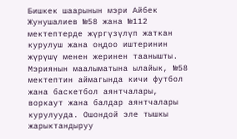Бишкек шаарынын мэри Айбек Жунушалиев №58 жана №112 мектептерде жүргүзүлүп жаткан курулуш жана оңдоо иштеринин жүрүшү менен жеринен таанышты. Мэриянын маалыматына ылайык, №58 мектептин аймагында кичи футбол жана баскетбол аянтчалары, воркаут жана балдар аянтчалары курулууда. Ошондой эле тышкы жарыктандыруу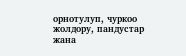орнотулуп, чуркоо жолдору, пандустар жана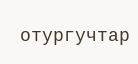отургучтар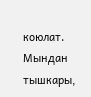коюлат. Мындан тышкары,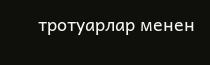тротуарлар менен